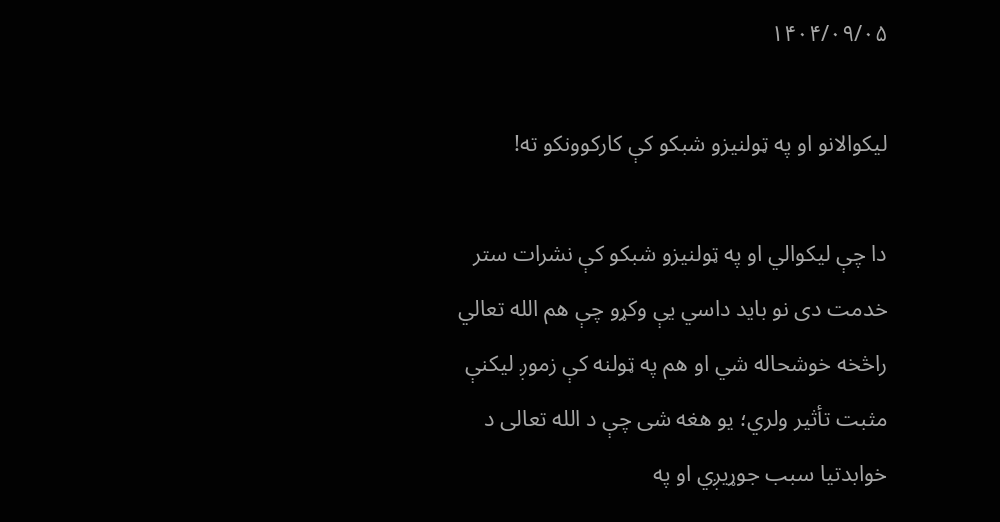۱۴۰۴/۰۹/۰۵

ليکوالانو او په ټولنيزو شبکو کې کارکوونکو ته!

دا چې ليکوالي او په ټولنيزو شبکو کې نشرات ستر خدمت دی نو بايد داسي يې وکړو چې هم الله تعالي راڅخه خوشحاله شي او هم په ټولنه کې زموږ ليکنې مثبت تأثير ولري؛ يو هغه شی چې د الله تعالی د خوابدتيا سبب جوړيږي او په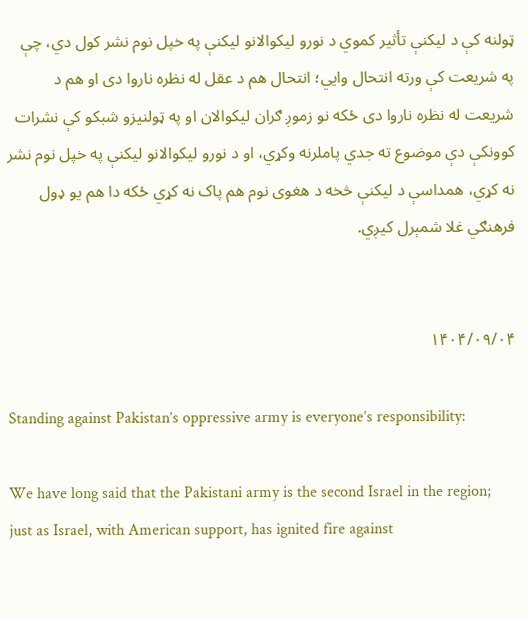ټولنه کې د ليکنې تأثير کموي د نورو ليکوالانو ليکنې په خپل نوم نشر کول دي، چې په شريعت کې ورته انتحال وايي؛ انتحال هم د عقل له نظره ناروا دی او هم د شريعت له نظره ناروا دی ځکه نو زموږ ګران ليکوالان او په ټولنيزو شبکو کې نشرات کوونکې دې موضوع ته جدي پاملرنه وکړي، او د نورو ليکوالانو ليکنې په خپل نوم نشر نه کړي، همداسې د ليکنې څخه د هغوی نوم هم پاک نه کړي ځکه دا هم يو ډول فرهنګي غلا شمېرل کيږي.


۱۴۰۴/۰۹/۰۴

Standing against Pakistan’s oppressive army is everyone’s responsibility:

We have long said that the Pakistani army is the second Israel in the region;
just as Israel, with American support, has ignited fire against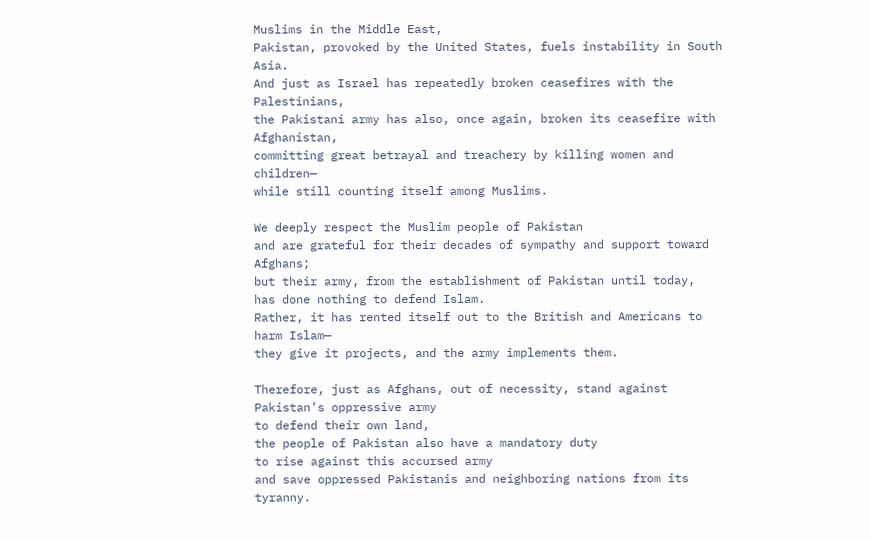Muslims in the Middle East,
Pakistan, provoked by the United States, fuels instability in South Asia.
And just as Israel has repeatedly broken ceasefires with the Palestinians,
the Pakistani army has also, once again, broken its ceasefire with Afghanistan,
committing great betrayal and treachery by killing women and children—
while still counting itself among Muslims.

We deeply respect the Muslim people of Pakistan
and are grateful for their decades of sympathy and support toward Afghans;
but their army, from the establishment of Pakistan until today,
has done nothing to defend Islam.
Rather, it has rented itself out to the British and Americans to harm Islam—
they give it projects, and the army implements them.

Therefore, just as Afghans, out of necessity, stand against Pakistan’s oppressive army
to defend their own land,
the people of Pakistan also have a mandatory duty
to rise against this accursed army
and save oppressed Pakistanis and neighboring nations from its tyranny.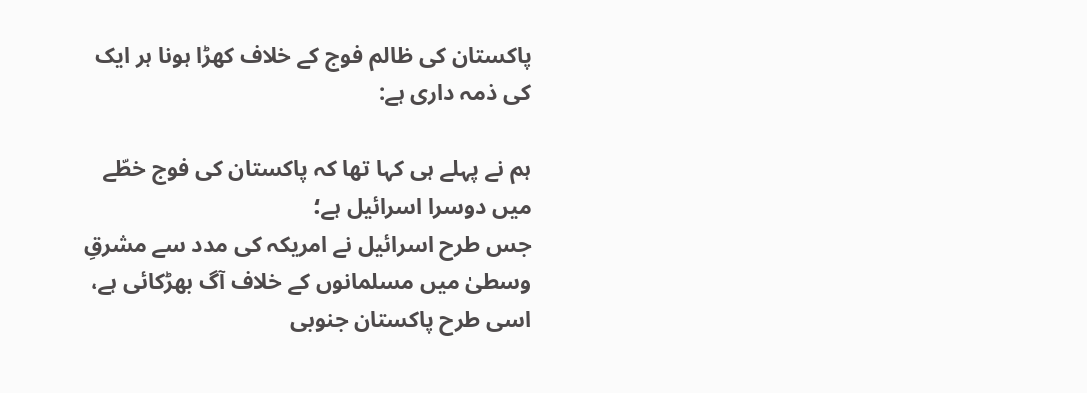پاکستان کی ظالم فوج کے خلاف کھڑا ہونا ہر ایک کی ذمہ داری ہے:

ہم نے پہلے ہی کہا تھا کہ پاکستان کی فوج خطّے میں دوسرا اسرائیل ہے؛
جس طرح اسرائیل نے امریکہ کی مدد سے مشرقِ وسطیٰ میں مسلمانوں کے خلاف آگ بھڑکائی ہے،
اسی طرح پاکستان جنوبی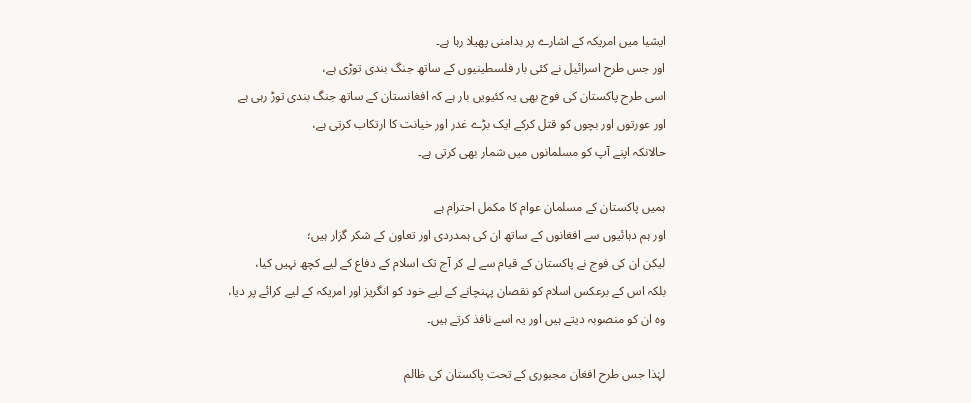ایشیا میں امریکہ کے اشارے پر بدامنی پھیلا رہا ہے۔
اور جس طرح اسرائیل نے کئی بار فلسطینیوں کے ساتھ جنگ بندی توڑی ہے،
اسی طرح پاکستان کی فوج بھی یہ کئیویں بار ہے کہ افغانستان کے ساتھ جنگ بندی توڑ رہی ہے
اور عورتوں اور بچوں کو قتل کرکے ایک بڑے غدر اور خیانت کا ارتکاب کرتی ہے،
حالانکہ اپنے آپ کو مسلمانوں میں شمار بھی کرتی ہے۔

ہمیں پاکستان کے مسلمان عوام کا مکمل احترام ہے
اور ہم دہائیوں سے افغانوں کے ساتھ ان کی ہمدردی اور تعاون کے شکر گزار ہیں؛
لیکن ان کی فوج نے پاکستان کے قیام سے لے کر آج تک اسلام کے دفاع کے لیے کچھ نہیں کیا،
بلکہ اس کے برعکس اسلام کو نقصان پہنچانے کے لیے خود کو انگریز اور امریکہ کے لیے کرائے پر دیا،
وہ ان کو منصوبہ دیتے ہیں اور یہ اسے نافذ کرتے ہیں۔

لہٰذا جس طرح افغان مجبوری کے تحت پاکستان کی ظالم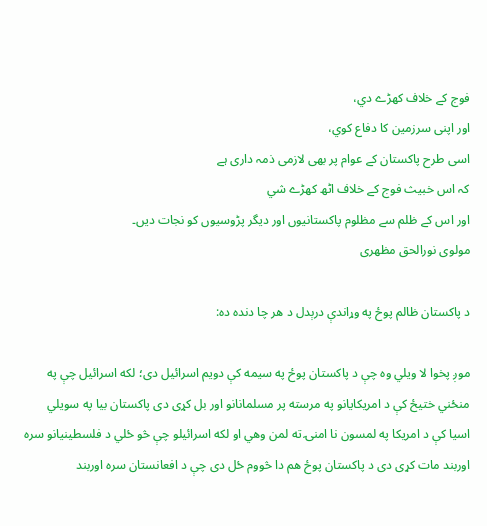فوج کے خلاف کھڑے دي،
اور اپنی سرزمین کا دفاع کوي،
اسی طرح پاکستان کے عوام پر بھی لازمی ذمہ داری ہے
کہ اس خبیث فوج کے خلاف اٹھ کھڑے شي
اور اس کے ظلم سے مظلوم پاکستانیوں اور دیگر پڑوسیوں کو نجات دیں۔
مولوی نورالحق مظهری

د پاکستان ظالم پوځ په وړاندې درېدل د هر چا دنده ده:

موږ پخوا لا ويلي وه چې د پاکستان پوځ په سيمه کې دويم اسرائيل دی؛ لکه اسرائيل چې په منځني ختيځ کې د امريکايانو په مرسته پر مسلمانانو اور بل کړی دی پاکستان بيا په سويلي اسيا کې د امريکا په لمسون نا امنۍ ته لمن وهي او لکه اسرائيلو چې څو ځلي د فلسطينيانو سره اوربند مات کړی دی د پاکستان پوځ هم دا څووم ځل دی چې د افعانستان سره اوربند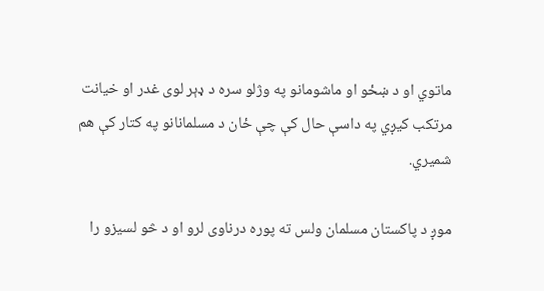ماتوي او د ښځو او ماشومانو په وژلو سره د ډېر لوی غدر او خيانت مرتکب کيږي په داسې حال کې چې ځان د مسلمانانو په کتار کې هم شميري.

موږ د پاکستان مسلمان ولس ته پوره درناوی لرو او د څو لسيزو را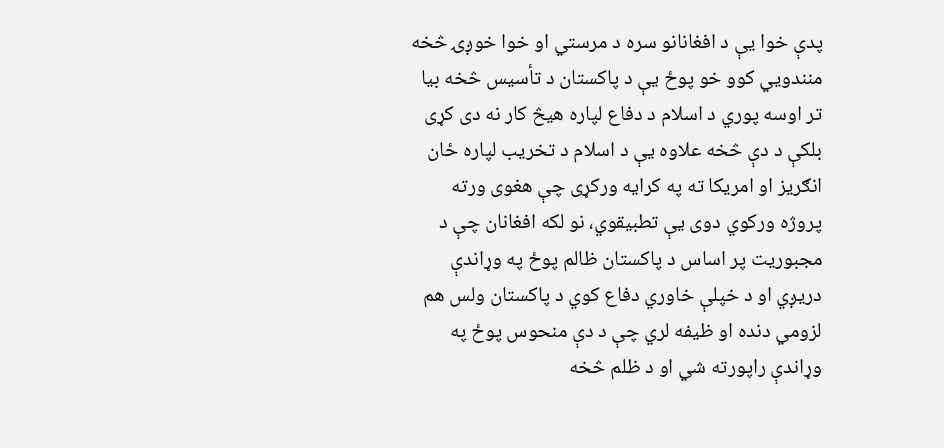پدې خوا يې د افغانانو سره د مرستي او خوا خوږۍ څخه منندويي کوو خو پوځ يې د پاکستان د تأسيس څخه بيا تر اوسه پوري د اسلام د دفاع لپاره هيڅ کار نه دی کړی بلکې د دې څخه علاوه يې د اسلام د تخريب لپاره ځان انګريز او امريکا ته په کرايه ورکړی چې هغوی ورته پروژه ورکوي دوی يې تطبيقوي، نو لکه افغانان چې د مجبوريت پر اساس د پاکستان ظالم پوځ په وړاندې دريږي او د خپلې خاوري دفاع کوي د پاکستان ولس هم لزومي دنده او ظيفه لري چې د دې منحوس پوځ په وړاندې راپورته شي او د ظلم څخه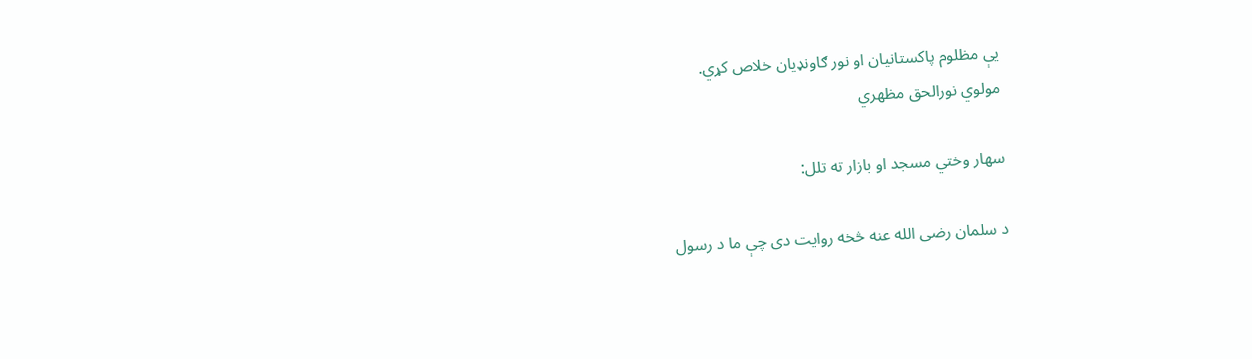يې مظلوم پاکستانيان او نور ګاونډيان خلاص کړي.
مولوي نورالحق مظهري

سهار وختي مسجد او بازار ته تلل:

د سلمان رضی الله عنه څخه روایت دی چې ما د رسول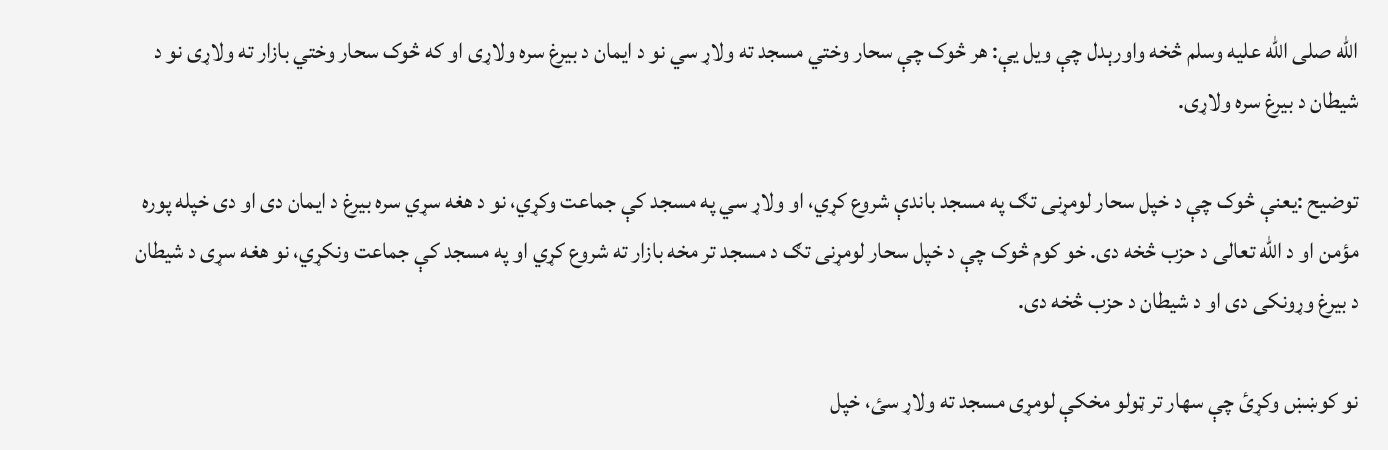الله صلی الله علیه وسلم څخه واورېدل چې ویل یې: هر څوک چې سحار وختي مسجد ته ولاړ سي نو د ایمان د بیرغ سره ولاړی او که څوک سحار وختي بازار ته ولاړی نو د شیطان د بیرغ سره ولاړی.

توضیح :یعنې څوک چې د خپل سحار لومړنی تګ په مسجد باندې شروع کړي، او ولاړ سي په مسجد کې جماعت وکړي، نو د هغه سړي سره بیرغ د ایمان دی او دی خپله پوره مؤمن او د الله تعالی د حزب څخه دی. خو کوم څوک چې د خپل سحار لومړنی تګ د مسجد تر مخه بازار ته شروع کړي او په مسجد کې جماعت ونکړي، نو هغه سړی د شيطان د بیرغ وړونکی دی او د شيطان د حزب څخه دی.

نو کوښښ وکړئ چې سهار تر ټولو مخکې لومړی مسجد ته ولاړ سئ، خپل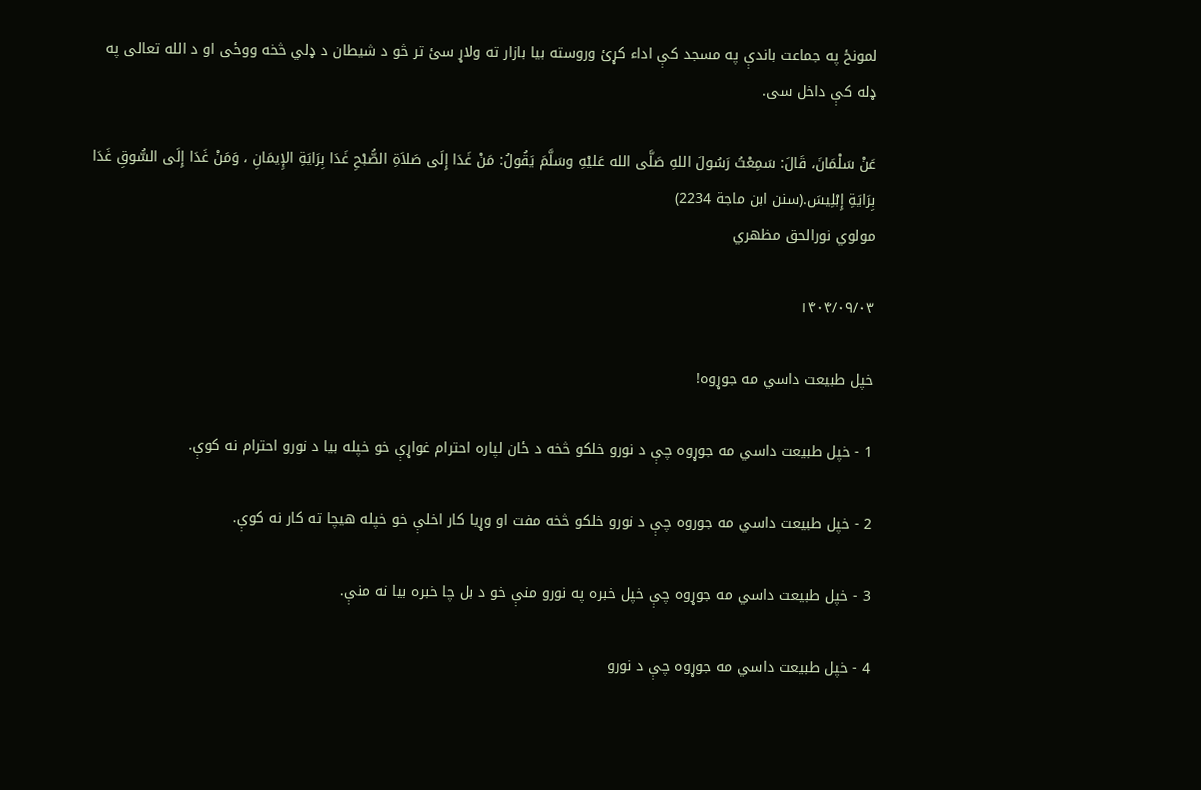لمونځ په جماعت باندې په مسجد کې اداء کړئ وروسته بيا بازار ته ولاړ سئ تر څو د شيطان د ډلي څخه ووځی او د الله تعالی په ډله کې داخل سی.

عَنْ سَلْمَانَ، قَالَ: سَمِعْتُ رَسُولَ اللهِ صَلَّى الله عَليْهِ وسَلَّمَ يَقُولُ: مَنْ غَدَا إِلَى صَلاَةِ الصُّبْحِ غَدَا بِرَايَةِ الإِيمَانِ ، وَمَنْ غَدَا إِلَى السُّوقِ غَدَا بِرَايَةِ إِبْلِيسَ.(سنن ابن ماجة 2234)
مولوي نورالحق مظهري

۱۴۰۴/۰۹/۰۳

خپل طبيعت داسي مه جوړوه!

1 - خپل طبيعت داسي مه جوړوه چې د نورو خلکو څخه د ځان لپاره احترام غواړې خو خپله بيا د نورو احترام نه کوې.

2 - خپل طبيعت داسي مه جوروه چې د نورو خلکو څخه مفت او وړيا کار اخلې خو خپله هيچا ته کار نه کوې.

3 - خپل طبيعت داسي مه جوړوه چې خپل خبره په نورو منې خو د بل چا خبره بيا نه منې.

4 - خپل طبيعت داسي مه جوړوه چې د نورو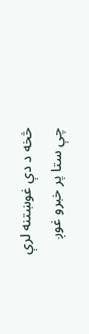څخه د دې غوښتنه لرې چې ستا پر خبرو غوږ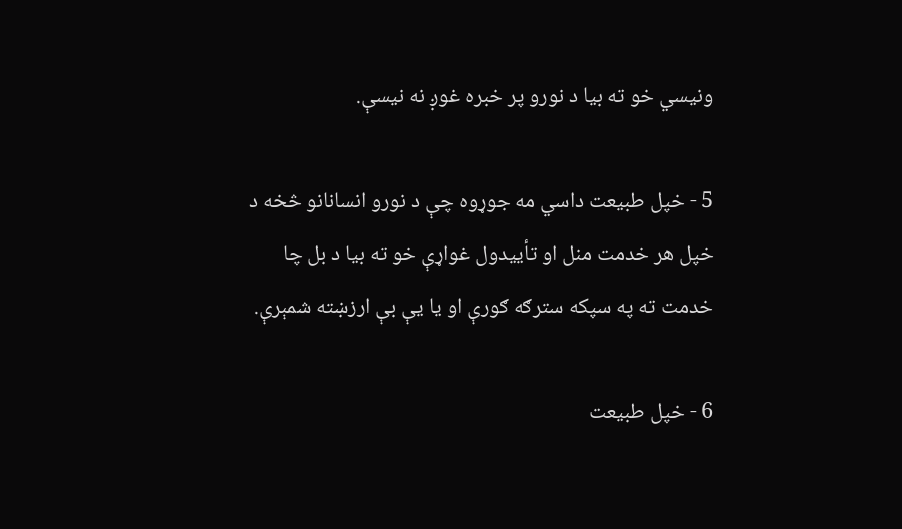ونيسي خو ته بيا د نورو پر خبره غوږ نه نيسې.

5 - خپل طبيعت داسي مه جوړوه چې د نورو انسانانو څخه د خپل هر خدمت منل او تأييدول غواړې خو ته بيا د بل چا خدمت ته په سپکه سترګه ګورې او يا يې بې ارزښته شمېرې.

6 - خپل طبيعت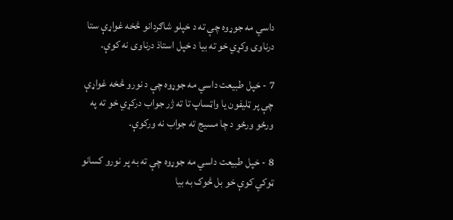داسي مه جوړوه چې ته د خپلو شاګردانو څخه غواړې ستا درناوی وکړي خو ته بيا د خپل استاذ درناوی نه کوې.

7 - خپل طبيعت داسي مه جوړوه چې د نورو څخه غواړې چې پر ټليفون يا واټساپ تا ته ژر جواب درکړي خو ته په ورځو ورځو د چا مسيج ته جواب نه ورکوې.

8 - خپل طبيعت داسي مه جوړوه چې ته به پر نورو کسانو ټوکي کوې خو بل څوک به بيا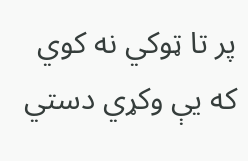پر تا ټوکي نه کوي که يې وکړي دستي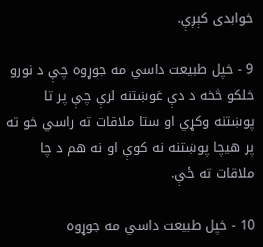خوابدی کېږې.

9 - خپل طبيعت داسي مه جوړوه چې د نورو خلکو څخه د دې غوښتنه لرې چې پر تا پوښتنه وکړي او ستا ملاقات ته راسي خو ته پر هيچا پوښتنه نه کوې او نه هم د چا ملاقات ته ځې.

10 - خپل طبيعت داسي مه جوړوه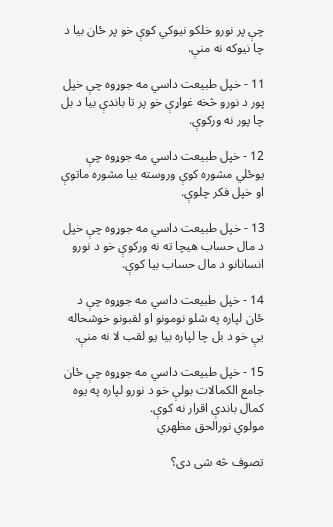چې پر نورو خلکو نيوکي کوې خو پر ځان بيا د چا نيوکه نه منې.

11 - خپل طبيعت داسي مه جوړوه چې خپل پور د نورو څخه غواړې خو پر تا باندې بيا د بل چا پور نه ورکوې.

12 - خپل طبيعت داسي مه جوړوه چې يوځلي مشوره کوې وروسته بيا مشوره ماتوې او خپل فکر چلوې.

13 - خپل طبيعت داسي مه جوړوه چې خپل د مال حساب هيچا ته نه ورکوې خو د نورو انسانانو د مال حساب بيا کوې.

14 - خپل طبيعت داسي مه جوړوه چې د ځان لپاره په شلو نومونو او لقبونو خوشحاله يې خو د بل چا لپاره بيا يو لقب لا نه منې.

15 - خپل طبیعت داسي مه جوړوه چې ځان جامع الکمالات بولې خو د نورو لپاره په يوه کمال باندې اقرار نه کوې.
مولوي نورالحق مظهري

تصوف څه شی دی؟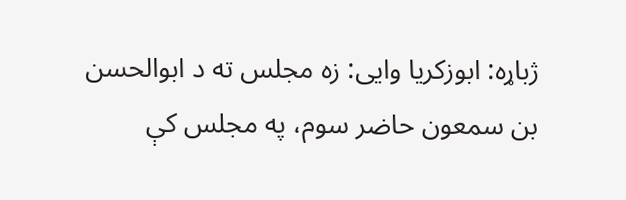ژباړه: ابوزکریا وایی: زه مجلس ته د ابوالحسن بن سمعون حاضر سوم، په مجلس کې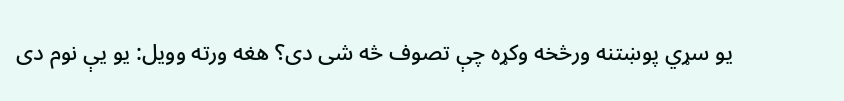یو سړي پوښتنه ورڅخه وکړه چې تصوف څه شی دی؟ هغه ورته وویل: یو یې نوم دی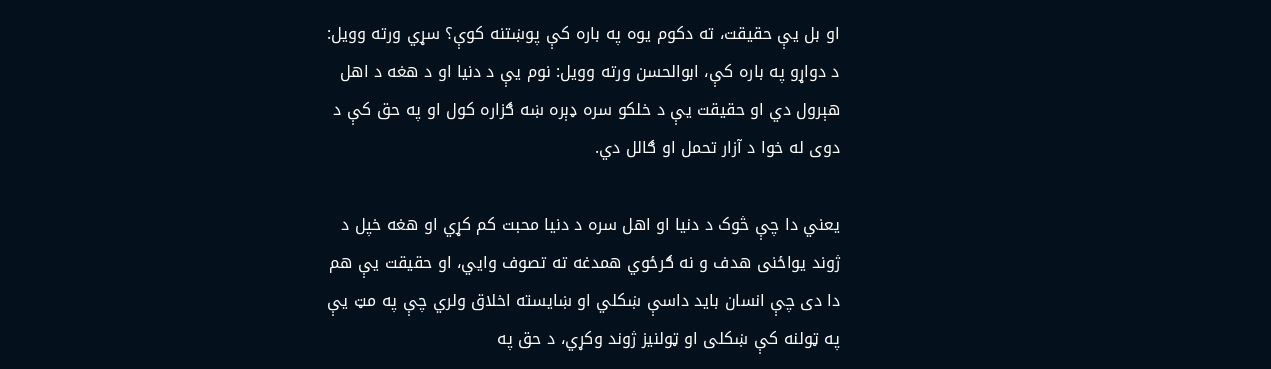او بل یې حقیقت، ته دکوم یوه په باره کې پوښتنه کوې؟ سړي ورته وویل: د دواړو په باره کې، ابوالحسن ورته وویل: نوم یې د دنیا او د هغه د اهل هېرول دي او حقیقت یې د خلکو سره ډېره ښه ګزاره کول او په حق کې د دوی له خوا د آزار تحمل او ګالل دي.

یعني دا چې څوک د دنیا او اهل سره د دنیا محبت کم کړي او هغه خپل د ژوند یواځنی هدف و نه ګرځوي همدغه ته تصوف وایي، او حقیقت یې هم دا دی چې انسان باید داسې ښکلي او ښایسته اخلاق ولري چې په مټ یې په ټولنه کې ښکلی او ټولنیز ژوند وکړي، د حق په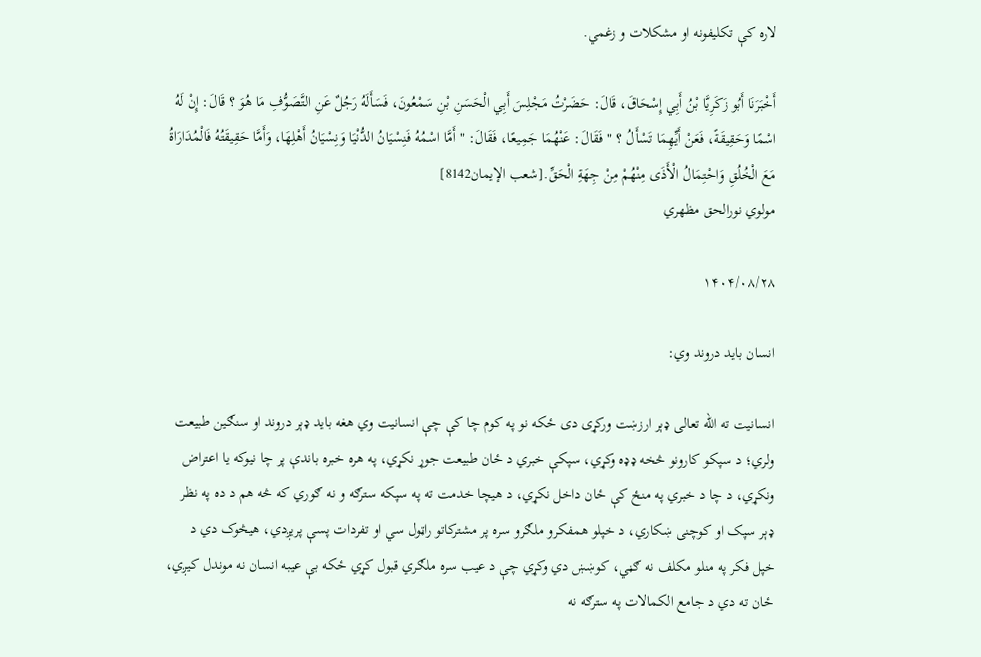لاره کې تکلیفونه او مشکلات و زغمي.

أَخْبَرَنَا أَبُو زَكَرِيَّا بْنُ أَبِي إِسْحَاقَ، قَالَ: حَضَرْتُ مَجْلِسَ أَبِي الْحَسَنِ بْنِ سَمْعُونَ، فَسَأَلَهُ رَجُلٌ عَنِ التَّصَوُّفِ مَا هُوَ ؟ قَالَ: إِنْ لَهُ اسْمًا وَحَقِيقَةً، فَعَنْ أَيِّهِمَا تَسْأَلُ ؟ " فَقَالَ: عَنْهُمَا جَمِيعًا، فَقَالَ: " أَمَّا اسْمُهُ فَنِسْيَانُ الدُّنْيَا وَنِسْيَانُ أَهْلِهَا، وَأَمَّا حَقِيقَتُهُ فَالْمُدَارَاةُ مَعَ الْخُلُقِ وَاحْتِمَالُ الْأَذَى مِنْهُمْ مِنْ جِهَةِ الْحَقِّ.[شعب الإیمان8142]
مولوي نورالحق مظهري

۱۴۰۴/۰۸/۲۸

انسان بايد دروند وي:

انسانيت ته الله تعالی ډېر ارزښت ورکړی دی ځکه نو په کوم چا کې چې انسانيت وي هغه بايد ډېر دروند او سنګين طبيعت ولري؛ د سپکو کارونو څخه ډډه وکړي، سپکې خبري د ځان طبيعت جوړ نکړي، په هره خبره باندې پر چا نيوکه يا اعتراض ونکړي، د چا د خبري په منځ کې ځان داخل نکړي، د هيچا خدمت ته په سپکه سترګه و نه ګوري که څه هم د ده په نظر ډېر سپک او کوچنی ښکاري، د خپلو همفکرو ملګرو سره پر مشترکاتو راټول سي او تفردات پسې پريږدي، هيڅوک دي د خپل فکر په منلو مکلف نه ګڼي، کوښښ دي وکړي چې د عيب سره ملګري قبول کړي ځکه بې عيبه انسان نه موندل کيږي، ځان ته دي د جامع الکمالات په سترګه نه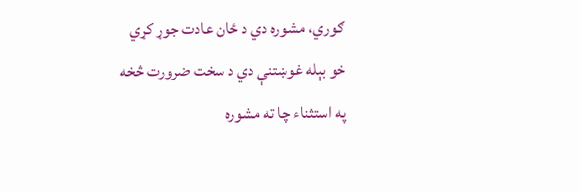ګوري، مشوره دي د ځان عادت جوړ کړي خو بېله غوښتنې دي د سخت ضرورت څخه په استثناء چا ته مشوره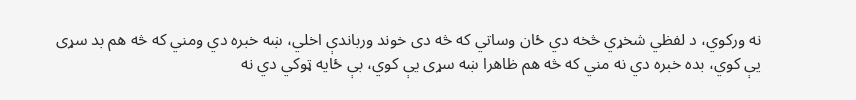نه ورکوي، د لفظي شخړي څخه دي ځان وساتي که څه دی خوند ورباندې اخلي، ښه خبره دي ومني که څه هم بد سړی يې کوي، بده خبره دي نه مني که څه هم ظاهرا ښه سړی يې کوي، بې ځايه ټوکي دي نه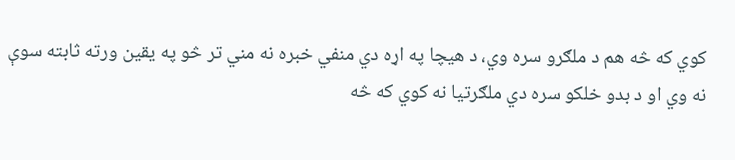کوي که څه هم د ملګرو سره وي، د هيچا په اړه دي منفي خبره نه مني تر څو په يقين ورته ثابته سوې نه وي او د بدو خلکو سره دي ملګرتيا نه کوي که څه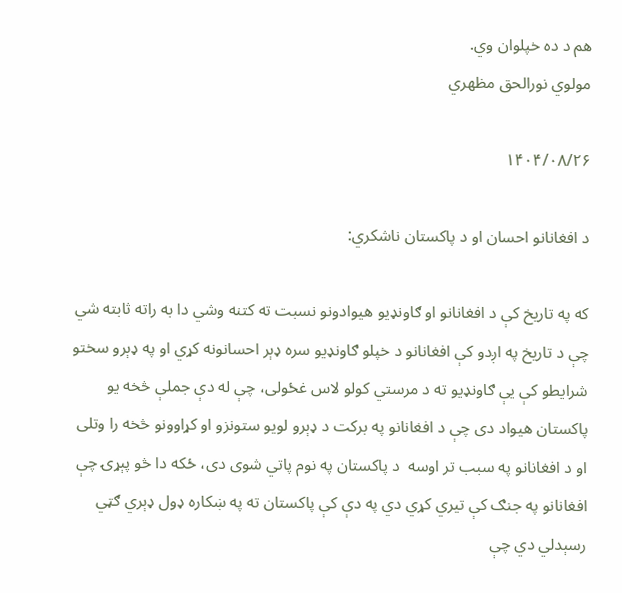هم د ده خپلوان وي.
مولوي نورالحق مظهري

۱۴۰۴/۰۸/۲۶

د افغانانو احسان او د پاکستان ناشکري:

که په تاريخ کې د افغانانو او ګاونډيو هيوادونو نسبت ته کتنه وشي دا به راته ثابته شي چې د تاريخ په اږدو کې افغانانو د خپلو ګاونډيو سره ډېر احسانونه کړي او په ډېرو سختو شرايطو کې يې ګاونډيو ته د مرستي کولو لاس غځولی، چې له دې جملې څخه يو پاکستان هيواد دی چې د افغانانو په برکت د ډېرو لويو ستونزو او کړاوونو څخه را وتلی او د افغانانو په سبب تر اوسه  د پاکستان په نوم پاتي شوی دی، ځکه دا څو پېړۍ چې افغانانو په جنګ کې تيري کړي دي په دې کې پاکستان ته په ښکاره ډول ډېري ګټي رسېدلي دي چې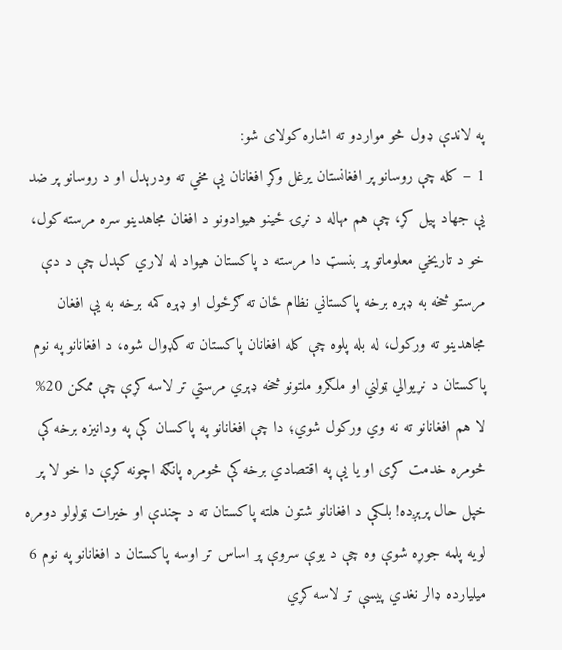په لاندې ډول څو مواردو ته اشاره کولای شو:
1 – کله چې روسانو پر افغانستان يرغل وکړ افغانان يې مخي ته ودرېدل او د روسانو پر ضد يې جهاد پيل کړ، چې هم مهاله د نړۍ ځينو هيوادونو د افغان مجاهدينو سره مرسته کول، خو د تاريخي معلوماتو پر بنسټ دا مرسته د پاکستان هيواد له لاري کېدل چې د دې مرستو څخه به ډېره برخه پاکستاني نظام ځان ته ګرځول او ډېره کمه برخه به يې افغان مجاهدينو ته ورکول، له بله پلوه چې کله افغانان پاکستان ته کډوال شوه، د افغانانو په نوم پاکستان د نړيوالي ټولني او ملګرو ملتونو څخه ډېري مرستي تر لاسه کړې چې ممکن 20% لا هم افغانانو ته نه وي ورکول شوي؛ دا چې افغانانو په پاکسان کې په ودانيزه برخه کې څومره خدمت کړی او يا يې په اقتصادي برخه کې څومره پانګه اچونه کړې دا خو لا پر خپل حال پرېږده! بلکې د افغانانو شتون هلته پاکستان ته د چندې او خيرات ټولولو دومره لويه پلمه جوړه شوې وه چې د يوې سروې پر اساس تر اوسه پاکستان د افغانانو په نوم 6 ميليارده ډالر نغدي پيسې تر لاسه کړي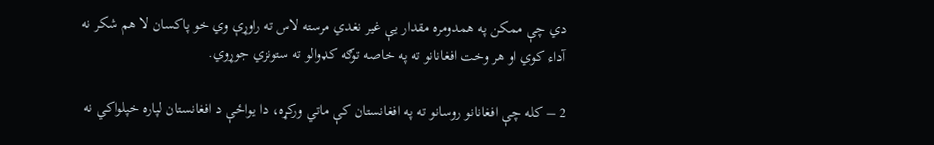دي چې ممکن په همدومره مقدار يې غير نغدي مرسته لاس ته راوړې وي خو پاکسان لا هم شکر نه آداء کوي او هر وخت افغانانو ته په خاصه توګه کډوالو ته ستونزي جوړوي.

2 – کله چې افغانانو روسانو ته په افغانستان کې ماتي ورکړه، دا يواځې د افغانستان لپاره خپلواکي نه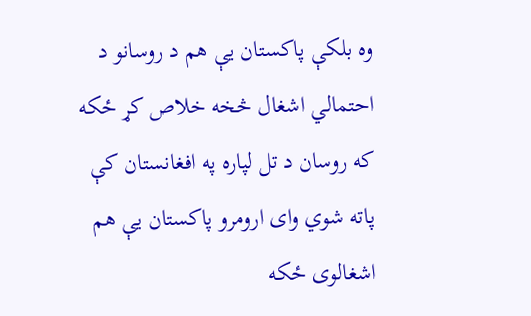وه بلکې پاکستان يې هم د روسانو د احتمالي اشغال څخه خلاص کړ ځکه که روسان د تل لپاره په افغانستان کې پاته شوي وای ارومرو پاکستان يې هم اشغالوی ځکه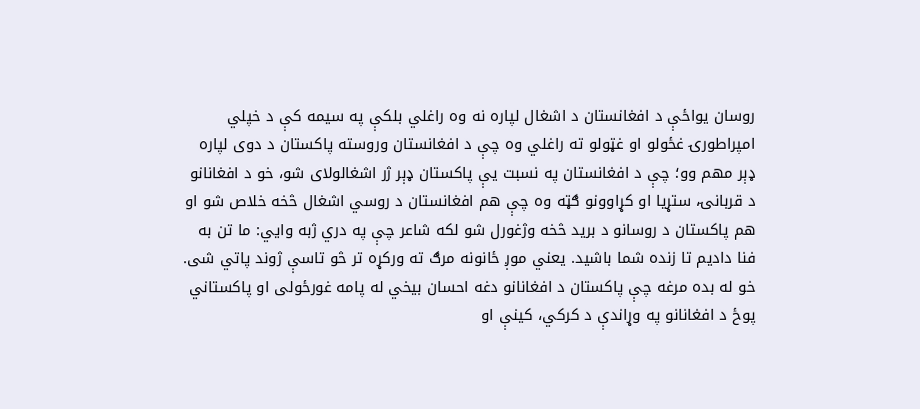روسان يواځې د افغانستان د اشغال لپاره نه وه راغلي بلکې په سيمه کې د خپلي امپراطورۍ غځولو او غټولو ته راغلي وه چې د افغانستان وروسته پاکستان د دوی لپاره ډېر مهم وو؛ چې د افغانستان په نسبت يې پاکستان ډېر ژر اشغالولای شو، خو د افغانانو د قربانۍ، ستړيا او کړاوونو ګټه وه چې هم افغانستان د روسي اشغال څخه خلاص شو او هم پاکستان د روسانو د بريد څخه وژغورل شو لکه شاعر چې په دري ژبه وايي: ما تن به فنا داديم تا زنده شما باشيد. يعني موږ ځانونه مرګ ته ورکړه تر څو تاسې ژوند پاتي شی. خو له بده مرغه چې پاکستان د افغانانو دغه احسان بيخي له پامه غورځولی او پاکستاني پوځ د افغانانو په وړاندې د کرکي، کينې او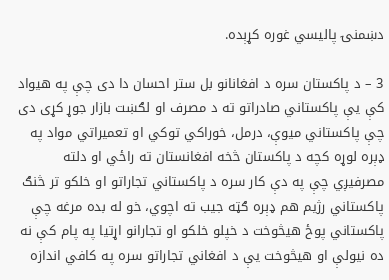دښمنۍ پاليسي غوره کړېده.

3 – د پاکستان سره د افغانانو بل ستر احسان دا دی چې په هيواد کې يې پاکستاني صادراتو ته د مصرف او لګښت بازار جوړ کړی دی چې پاکستاني ميوې، درمل، خوراکي توکي او تعميراتي مواد په ډېره لوړه کچه د پاکستان څخه افغانستان ته راځي او دلته مصرفيږي چې په دې کار سره د پاکستاني تجاراتو او خلکو تر څنګ پاکستاني رژيم هم ډېره ګټه جيب ته اچوي، خو له بده مرغه چې پاکستاني پوځ هيڅوخت د خپلو خلکو او تجارانو اړتيا په پام کې نه ده نيولې او هيڅوخت يې د افغاني تجاراتو سره په کافي اندازه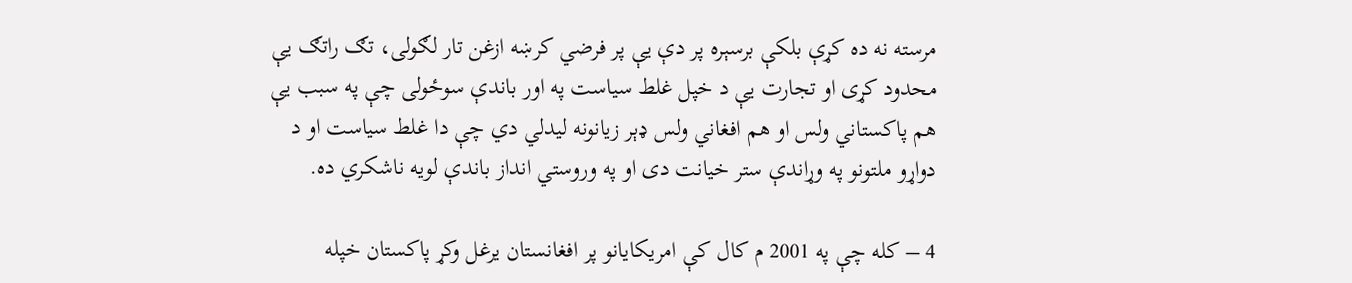مرسته نه ده کړې بلکې برسېره پر دې يې پر فرضي کرښه ازغن تار لګولی، تګ راتګ يې محدود کړی او تجارت يې د خپل غلط سياست په اور باندې سوځولی چې په سبب يې هم پاکستاني ولس او هم افغاني ولس ډېر زيانونه ليدلي دي چې دا غلط سياست او د دواړو ملتونو په وړاندې ستر خيانت دی او په وروستي انداز باندې لويه ناشکري ده.

4 – کله چې په 2001 م کال کې امريکايانو پر افغانستان يرغل وکړ پاکستان خپله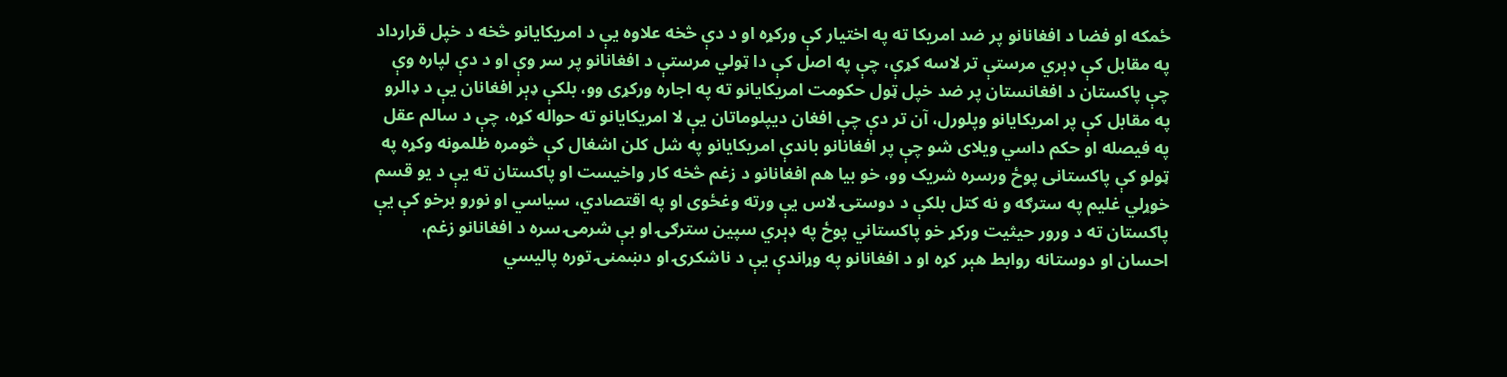ځمکه او فضا د افغانانو پر ضد امريکا ته په اختيار کې ورکړه او د دې څخه علاوه يې د امريکايانو څخه د خپل قرارداد په مقابل کې ډېري مرستې تر لاسه کړې، چې په اصل کې دا ټولي مرستې د افغانانو پر سر وې او د دې لپاره وې چې پاکستان د افغانستان پر ضد خپل ټول حکومت امريکايانو ته په اجاره ورکړی وو، بلکې ډېر افغانان يې د ډالرو په مقابل کې پر امريکايانو وپلورل، آن تر دې چې افغان ديپلوماتان يې لا امريکايانو ته حواله کړه، چې د سالم عقل په فيصله او حکم داسي ويلای شو چې پر افغانانو باندې امريکايانو په شل کلن اشغال کې څومره ظلمونه وکړه په ټولو کې پاکستانی پوځ ورسره شريک وو، خو بيا هم افغانانو د زغم څخه کار واخيست او پاکستان ته يې د يو قسم خوړلي غليم په سترګه و نه کتل بلکې د دوستۍ لاس يې ورته وغځوی او په اقتصادي، سياسي او نورو برخو کې يې پاکستان ته د ورور حيثيت ورکړ خو پاکستاني پوځ په ډېري سپين سترګۍ او بې شرمۍ سره د افغانانو زغم، احسان او دوستانه روابط هېر کړه او د افغانانو په وړاندې يې د ناشکرۍ او دښمنۍ توره پاليسي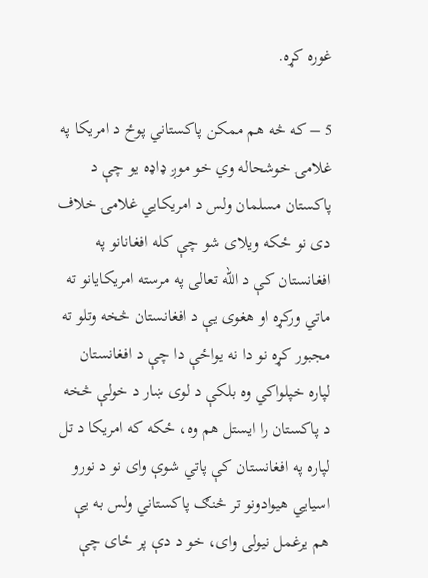غوره کړه.

5 – که څه هم ممکن پاکستاني پوځ د امريکا په غلامۍ خوشحاله وي خو موږ ډاډه يو چې د پاکستان مسلمان ولس د امريکايي غلامۍ خلاف دی نو ځکه ويلای شو چې کله افغانانو په افغانستان کې د الله تعالی په مرسته امريکايانو ته ماتي ورکړه او هغوی يې د افغانستان څخه وتلو ته مجبور کړه نو دا نه يواځې دا چې د افغانستان لپاره خپلواکي وه بلکې د لوی ښار د خولې څخه د پاکستان را ايستل هم وه، ځکه که امريکا د تل لپاره په افغانستان کې پاتي شوې وای نو د نورو اسيايي هيوادونو تر څنګ پاکستاني ولس به يې هم يرغمل نيولی وای، خو د دې پر ځای چې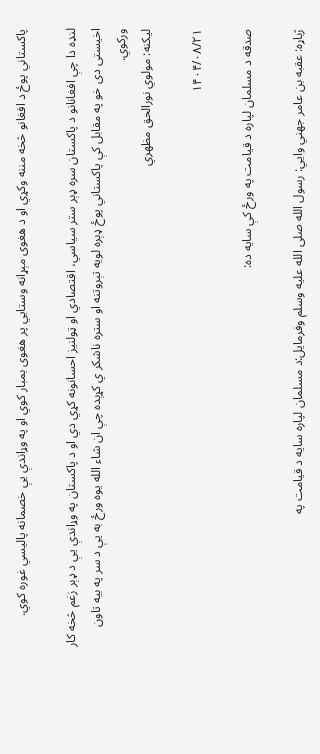پاکستاني پوځ د افغانو څخه مننه وکړي او د هغوی مېړانه وستايي پر هغوی بمبار کوي او په وړاندې يې خصمانه پاليسي غوره کوي.

لنډه دا چې افغانانو د پاکستان سره ډېر ستر سياسي، اقتصادي او ټولنيز احسانونه کړي دي او د پاکستان په وړاندې يې د ډېر زغم څخه کار اخيستی دی خو په مقابل کې پاکستاني پوځ ډېره لويه تېروتنه او ستره ناشکر ي کړېده چې ان شاء الله يوه ورځ به يې د سر په بيه تاون ورکوي.
ليکنه: مولوي نورالحق مظهري

۱۴۰۴/۰۸/۲۱

صدقه د مسلمان لپاره د قيامت په ورځ کې سايه ده:

ژباړه: عقبه بن عامر جهني وايي: رسول الله صلی الله عليه وسلم وفرمايل:د مسلمان لپاره سايه د قيامت په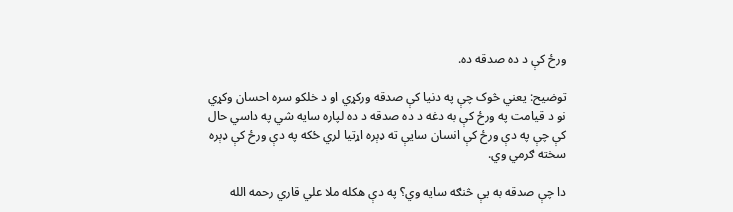ورځ کې د ده صدقه ده.

توضيح: يعني څوک چې په دنيا کې صدقه ورکړي او د خلکو سره احسان وکړي نو د قيامت په ورځ کې به دغه د ده صدقه د ده لپاره سايه شي په داسي حال کې چې په دې ورځ کې انسان سايې ته ډېره اړتیا لري ځکه په دې ورځ کې ډېره سخته ګرمي وي.

دا چې صدقه به يې څنګه سايه وي؟ په دې هکله ملا علي قاري رحمه الله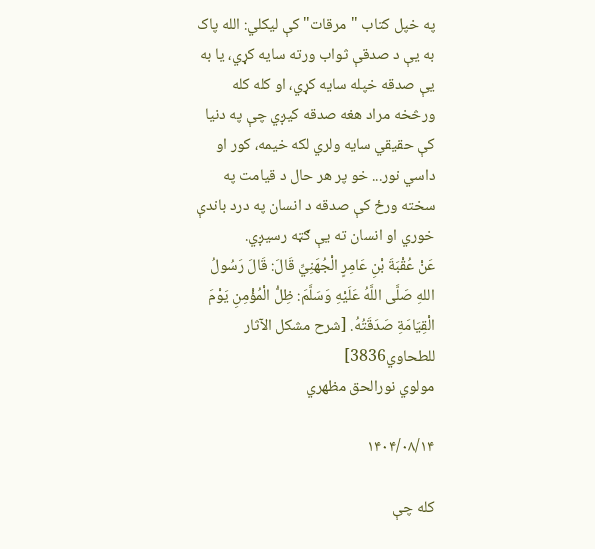په خپل کتاب "مرقات" کې ليکلي: الله پاک به يې د صدقې ثواب ورته سايه کړي، يا به يې صدقه خپله سايه کړي، او کله کله ورڅخه مراد هغه صدقه کيږي چې په دنيا کې حقيقي سايه ولري لکه خيمه، کور او داسي نور... خو پر هر حال د قيامت په سخته ورځ کې صدقه د انسان په درد باندې خوري او انسان ته يې ګټه رسيږي.
عَنْ عُقْبَةَ بْنِ عَامِرٍ الْجُهَنِيِّ قَالَ: قَالَ رَسُولُ اللهِ صَلَّى اللَّهُ عَلَيْهِ وَسَلَّمَ: ظِلُّ الْمُؤْمِنِ يَوْمَ الْقِيَامَةِ صَدَقَتُهُ. [شرح مشکل الآثار للطحاوي3836]
مولوي نورالحق مظهري

۱۴۰۴/۰۸/۱۴

کله چې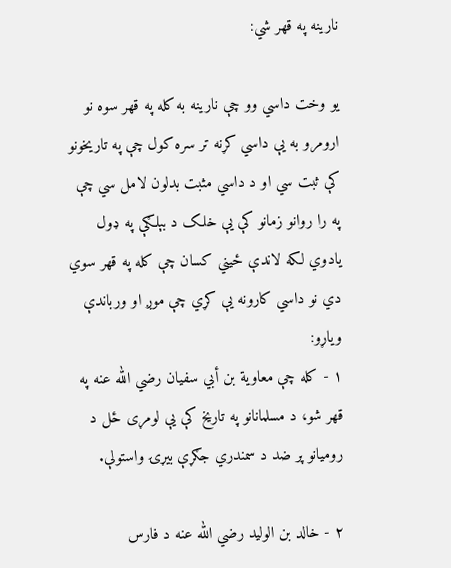نارينه په قهر شي:

يو وخت داسي وو چې نارينه به کله په قهر سوه نو ارومرو به يې داسي کړنه تر سره کول چې په تاريخونو کې ثبت سي او د داسي مثبت بدلون لامل سي چې په را روانو زمانو کې يې خلک د بېلګې په ډول يادوي لکه لاندې ځيني کسان چې کله په قهر سوي دي نو داسي کارونه يې کړي چې موږ او ورباندې وياړو:
۱ - کله چې معاوية بن أبي سفيان رضي الله عنه په قهر شو، د مسلمانانو په تاریخ کې یې لومړی ځل د روميانو پر ضد د سمندري جګړې بیړۍ واستولې.

۲ - خالد بن الولید رضي الله عنه د فارس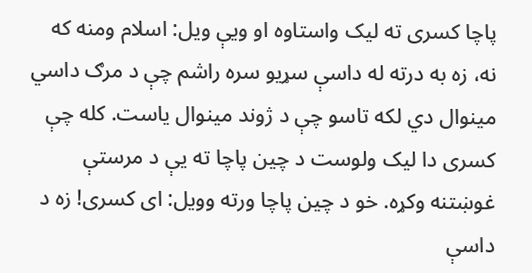پاچا کسرى ته لیک واستاوه او ویې ویل: اسلام ومنه که نه، زه به درته له داسې سړیو سره راشم چې د مرګ داسي مینوال دي لکه تاسو چې د ژوند مینوال یاست. کله چې کسرى دا لیک ولوست د چین پاچا ته یې د مرستې غوښتنه وکړه. خو د چین پاچا ورته وویل: ای کسرى! زه د داسې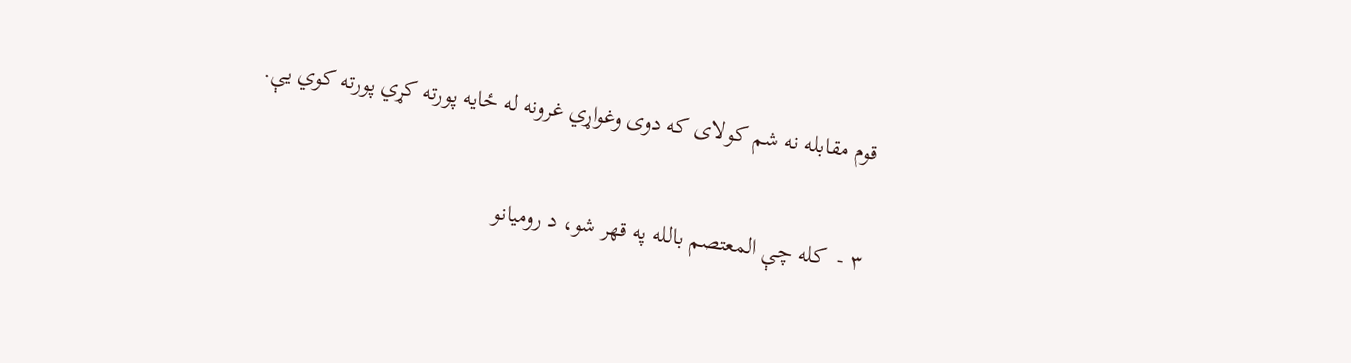قوم مقابله نه شم کولای که دوی وغواړي غرونه له ځايه پورته کړي پورته کوي يې.

۳ -  کله چې المعتصم بالله په قهر شو، د روميانو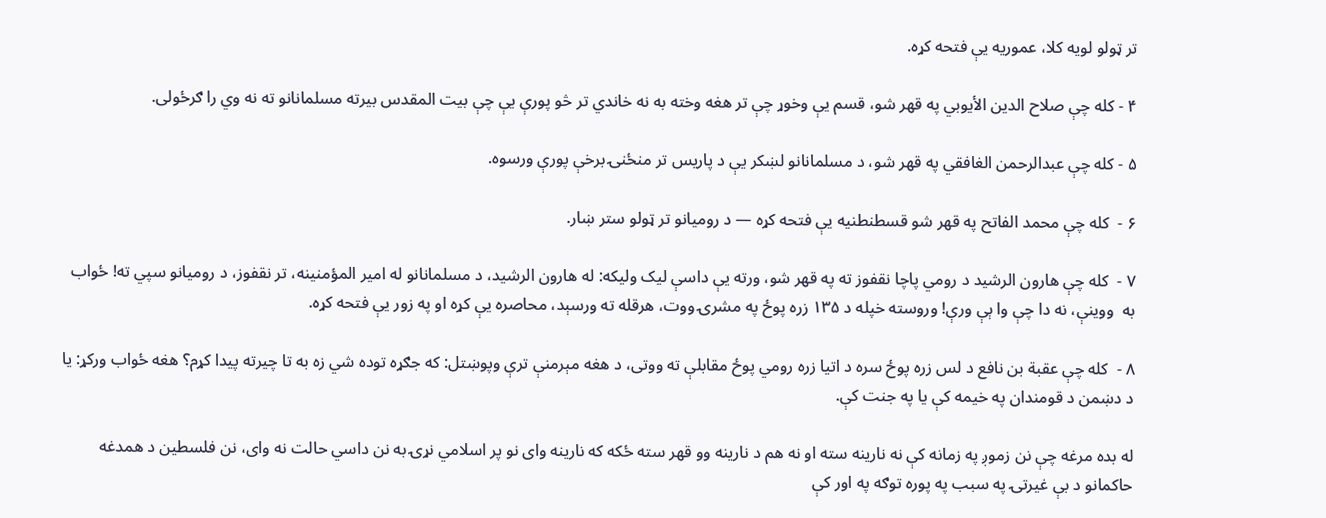تر ټولو لویه کلا، عموريه یې فتحه کړه.

۴ - کله چې صلاح الدين الأيوبي په قهر شو، قسم یې وخوړ چې تر هغه وخته به نه خاندي تر څو پورې يې چې بیت المقدس بیرته مسلمانانو ته نه وي را ګرځولی.

۵ - کله چې عبدالرحمن الغافقي په قهر شو، د مسلمانانو لښکر یې د پاریس تر منځنۍ برخې پورې ورسوه.

۶ -  کله چې محمد الفاتح په قهر شو قسطنطنیه یې فتحه کړه — د روميانو تر ټولو ستر ښار.

۷ -  کله چې هارون الرشید د رومي پاچا نقفوز ته په قهر شو، ورته یې داسې لیک ولیکه: له هارون الرشید، د مسلمانانو له امیر المؤمنینه، تر نقفوز، د روميانو سپي ته! ځواب به  ووینې، نه دا چې وا ېې ورې! وروسته خپله د ۱۳۵ زره پوځ په مشرۍ ووت، هرقله ته ورسېد، محاصره یې کړه او په زور یې فتحه کړه.

۸ -  کله چې عقبة بن نافع د لس زره پوځ سره د اتیا زره رومي پوځ مقابلې ته ووتی، د هغه مېرمنې ترې وپوښتل: که جګړه توده شي زه به تا چیرته پیدا کړم؟ هغه ځواب ورکړ: یا د دښمن د قومندان په خیمه کې یا په جنت کې.

له بده مرغه چې نن زموږ په زمانه کې نه نارينه سته او نه هم د نارينه وو قهر سته ځکه که نارينه وای نو پر اسلامي نړۍ به نن داسي حالت نه وای، نن فلسطین د همدغه حاکمانو د بې غيرتۍ په سبب په پوره توګه په اور کې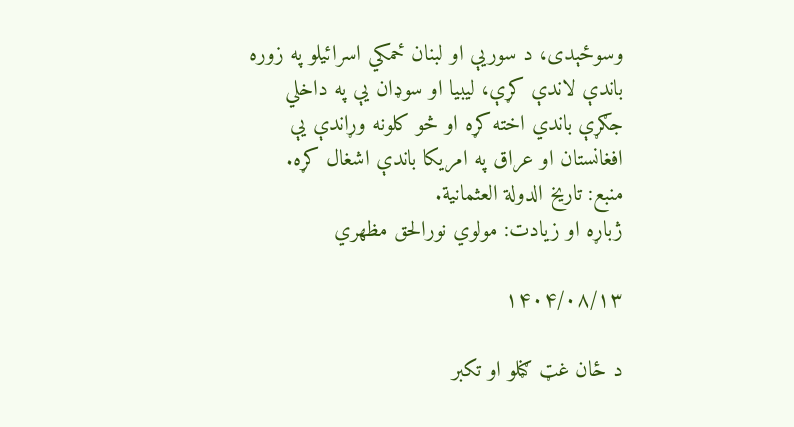وسوځېدی، د سوريې او لبنان ځمکي اسرائيلو په زوره باندې لاندې کړې، ليبيا او سوډان يې په داخلي جګړې باندي اخته کړه او څو کلونه وړاندې يې افغانستان او عراق په امریکا باندې اشغال کړه.
منبع: تاریخ الدولة العثمانية.
ژباړه او زیادت: مولوي نورالحق مظهري

۱۴۰۴/۰۸/۱۳

د ځان غټ ګڼلو او تکبر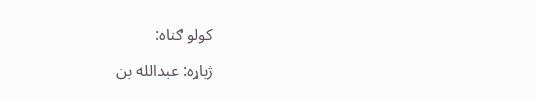کولو ګناه:

ژباړه: عبدالله بن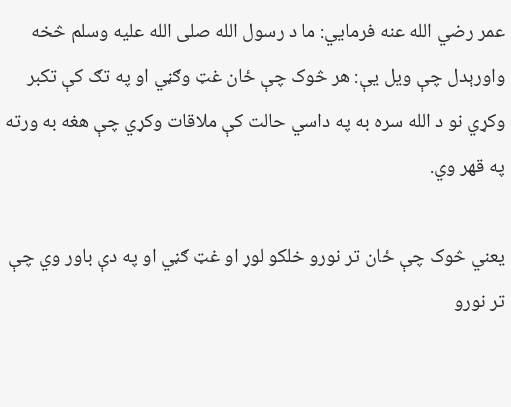عمر رضي الله عنه فرمايي: ما د رسول الله صلی الله عليه وسلم څخه واورېدل چې ويل يې: هر څوک چې ځان غټ وګڼي او په تګ کې تکبر وکړي نو د الله سره به په داسي حالت کې ملاقات وکړي چې هغه به ورته په قهر وي.

يعني څوک چې ځان تر نورو خلکو لوړ او غټ ګڼي او په دې باور وي چې تر نورو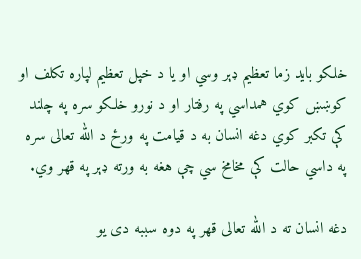خلکو بايد زما تعظيم ډېر وسي او يا د خپل تعظيم لپاره تکلف او کوښښ کوي همداسي په رفتار او د نورو خلکو سره په چلند کې تکبر کوي دغه انسان به د قيامت په ورځ د الله تعالی سره په داسي حالت کې مخامخ سي چې هغه به ورته ډېر په قهر وي.

دغه انسان ته د الله تعالی قهر په دوه سببه دی يو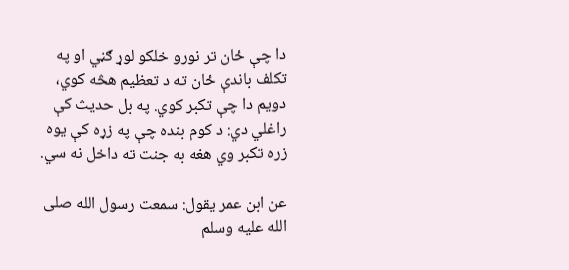دا چې ځان تر نورو خلکو لوړ ګڼي او په تکلف باندې ځان ته د تعظيم هڅه کوي، دويم دا چې تکبر کوي. په بل حديث کې راغلي دي: د کوم بنده چې په زړه کې يوه زره تکبر وي هغه به جنت ته داخل نه سي.

عن ابن عمر يقول: سمعت رسول الله صلى الله عليه وسلم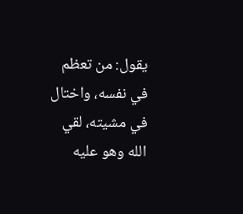يقول: من تعظم في نفسه، واختال في مشيته، لقي الله وهو عليه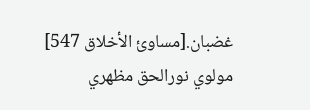غضبان.[مساوئ الأخلاق 547]
مولوي نورالحق مظهري